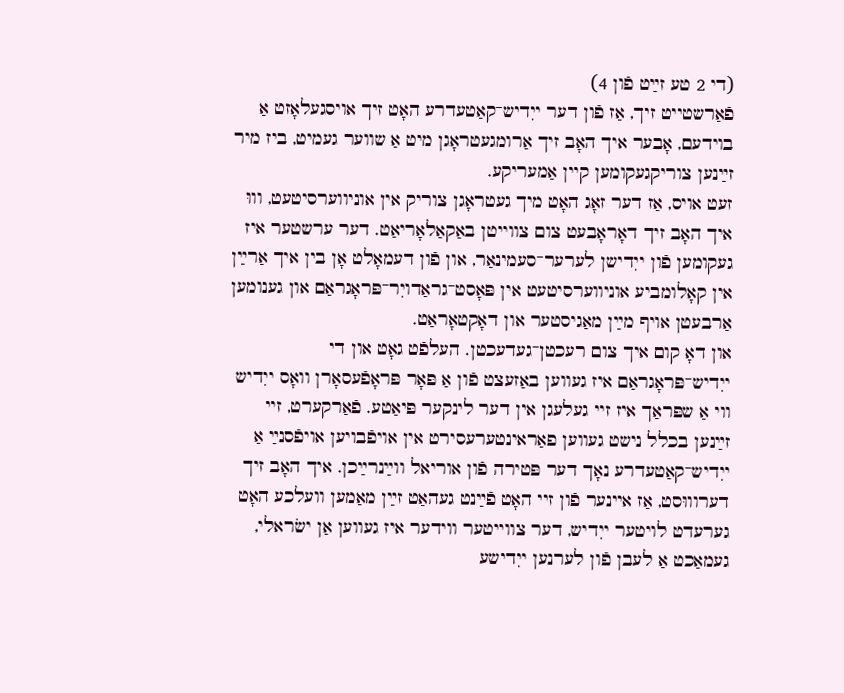(די 2 טע זײַט פֿון 4)
פֿאַרשטייט זיך, אַז פֿון דער ייִדיש־קאַטעדרע האָט זיך אויסגעלאָזט אַ בוידעם, אָבער איך האָב זיך אַרומגעטראָגן מיט אַ שווער געמיט, ביז מיר זײַנען צוריקגעקומען קיין אַמעריקע.
זעט אויס, אַז דער זאָג האָט מיך געטראָגן צוריק אין אוניווערסיטעט, וווּ איך האָב זיך דאָראָבעט צום צווייטן באַקאַלאָריאַט. דער ערשטער איז געקומען פֿון ייִדישן לערער־סעמינאַר, און פֿון דעמאָלט אָן בין איך אַרײַן אין קאָלומביע אוניווערסיטעט אין פּאָסט־גראַדויִר־פּראָגראַם און גענומען אַרבעטן אויף מײַן מאַגיסטער און דאָקטאָראַט.
און דאָ קום איך צום רעכטן־געדעכטן. העלפֿט גאָט און די ייִדיש־פּראָגראַם איז געווען באַזעצט פֿון אַ פּאָר פּראָפֿעסאָרן וואָס ייִדיש ווי אַ שפּראַך איז זיי געלעגן אין דער לינקער פּיאַטע. פֿאַרקערט, זיי זײַנען בכלל נישט געווען פאַראינטערעסירט אין אויפֿבויען אויפֿסנײַ אַ ייִדיש־קאַטעדרע נאָך דער פּטירה פֿון אוריאל ווײַנרײַכן. איך האָב זיך דערוווּסט, אַז איינער פֿון זיי האָט פֿײַנט געהאַט זײַן מאַמען וועלכע האָט גערעדט לויטער ייִדיש, דער צווייטער ווידער איז געווען אַן ישׂראלי, געמאַכט אַ לעבן פֿון לערנען ייִדישע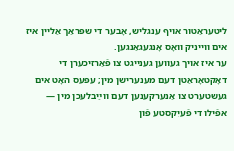ליטעראַטור אויף ענגליש, אָבער די שפּראַך אַליין איז אים ווייניק וואָס אָנגעגאַנגען.
ער איז אויך געווען גענייגט צו פֿאַרזיכערן די דאָקטאָראַטן דעם מענערישן מין; עפּעס האָט אים געשטערט צו אַנערקענען דעם ווײַבלעכן מין — אפֿילו די פֿעיִקסטע פֿון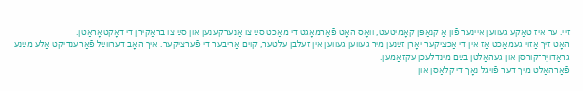זיי. ער איז טאַקע געווען איינער פֿון אַ קנאַפּן קאָמיטעט, וואָס האָט פֿאַרמאָגט די מאַכט סײַ צו אַנערקענען און סײַ צו בראַקירן די דאָקטאָראַטן.
האָט זיך אַזוי געמאַכט אַז אין די אַכציקער יאָרן זײַנען מיר געווען געווען אין זעלבן עלטער, קוים אַריבער די פֿערציקער. איך האָב דערווײַל פֿאַרענדיקט אַלע מײַנע גראַדויִר־קורסן און געהאַלטן בײַם מינדלעכן עקזאַמען.
פֿאַרהאַלט מיך דער פֿויגל נאָך די קלאַסן און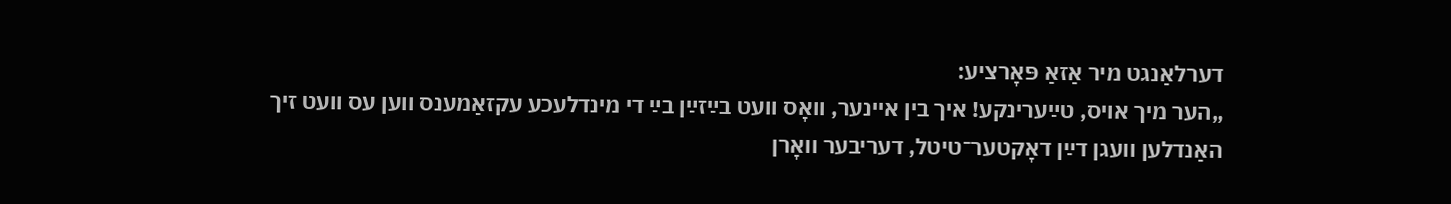דערלאַנגט מיר אַזאַ פּאָרציע:
„הער מיך אויס, טײַערינקע! איך בין איינער, וואָס וועט בײַזײַן בײַ די מינדלעכע עקזאַמענס ווען עס וועט זיך האַנדלען וועגן דײַן דאָקטער־טיטל, דעריבער וואָרן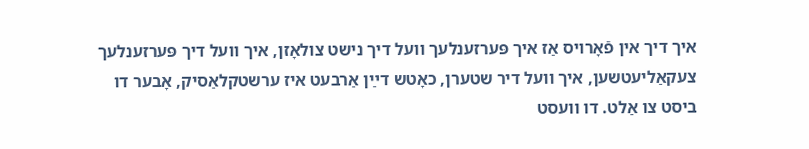איך דיך אין פֿאָרויס אַז איך פּערזענלעך וועל דיך נישט צולאָזן, איך וועל דיך פּערזענלעך צעקאַליעטשען, איך וועל דיר שטערן, כאָטש דײַן אַרבעט איז ערשטקלאַסיק, אָבער דו ביסט צו אַלט. דו וועסט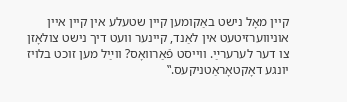קיין מאָל נישט באַקומען קיין שטעלע אין קיין איין אוניווערזיטעט אין לאַנד, קיינער וועט דיך נישט צולאָזן צו דער לערערײַ. ווייסט פֿאַרוואָס? ווײַל מען זוכט בלויז יונגע דאָקטאָראַטניקעס.‟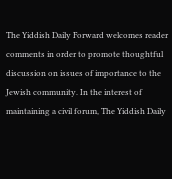The Yiddish Daily Forward welcomes reader comments in order to promote thoughtful discussion on issues of importance to the Jewish community. In the interest of maintaining a civil forum, The Yiddish Daily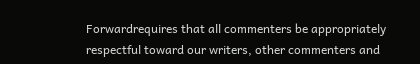Forwardrequires that all commenters be appropriately respectful toward our writers, other commenters and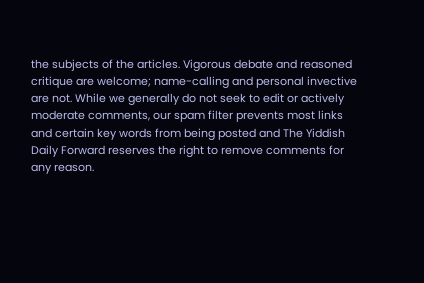the subjects of the articles. Vigorous debate and reasoned critique are welcome; name-calling and personal invective are not. While we generally do not seek to edit or actively moderate comments, our spam filter prevents most links and certain key words from being posted and The Yiddish Daily Forward reserves the right to remove comments for any reason.